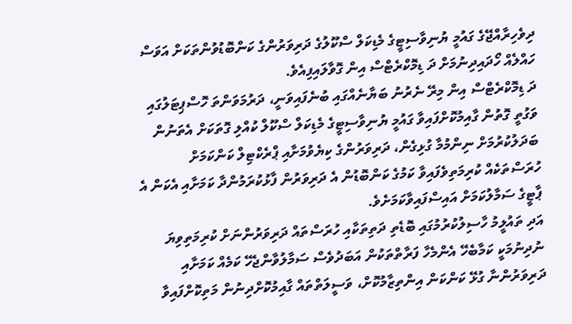ދިވެހިރާއްޖޭގެ ގައުމީ ޔުނިވާސިޓީގެ މެޑިކަލް ސްކޫލުގެ ދަރިވަރުންގެ ކަންބޮޑުވުންތަކަށް އަވަސް ހައްލެއް ހޯދައިދިނުމަށް ދަ ޑިމޮކްރެޓްސް އިން ގޮވާލައިފިއެވެ.
ދަ ޑިމޮކްރެޓްސް އިން މިރޭ ނެރުނު ބަޔާނެއްގައި ބުނެފައިވަނީ، ދަރުމަވަންތަ ހޮސްޕިޓަލުގައި ވަގުތީ ގޮތުން ގާއިމުކޮށްފައިވާ ގައުމީ ޔުނިވާސިޓީގެ މެޑިކަލް ސްކޫލް ކުއްލި ގޮތަކަށް އެތަނުން ބަދަލުކުރުމަށް ނިންމުމާ ގުޅިގެން، ދަރިވަރުންގެ ކިޔެވުމަށާއި ޕްރެކްޓިލް ކަންކަމަށް ހުރަސްތަކެއް ކުރިމަތިވެފައިވާ ކަމުގެ ކަންބޮޑުން އެ ދަރިވަރުން ފާޅުކުރަމުންދާ ކަމަށާއި އެކަން އެ ޕާޓީގެ ސަމާލުކަމަށް އައިސްފައިވާކަމަށެވެ.
އަދި ތައުލީމު ހާސިލުކުރުމުގައި ބޮޑެތި ދަތިތަކާއި ހުރަސްތައް ދަރިވަރުންނަށް ކުރިމަތިވިޔަ ނުދިނުމަކީ ކަމާބެހޭ އެންމެހާ ފަރާތްތަކުން އަބަދުވެސް ސަމާލުވާންޖެހޭ ކަމެއް ކަމަށާއި ދަރިވަރުންނާ ގުޅޭ ކަންކަން އިންތިޒާމުކޮށް، ވަސީލަތްތައް ގާއިމުކޮށްދިނުން މަތިކޮށްފައިވާ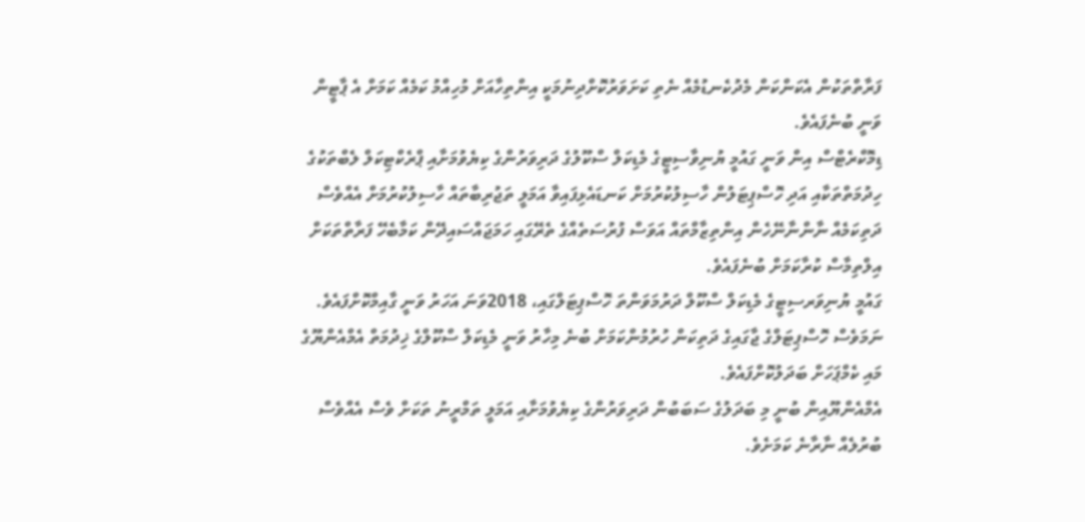ފަރާތްތަކުން އެކަންކަން މެދުކެނޑުމެއް ނެތި ކަށަވަރުކޮށްދިނުމަކީ އިންތިހާއަށް މުހިއްމު ކަމެއް ކަމަށް އެ ޕާޓީން ވަނީ ބުނެފައެވެ.
ޑިމޮކްރެޓްސް އިން ވަނީ ގައުމީ ޔުނިވާސިޓީގެ މެޑިކަލް ސްކޫލުގެ ދަރިވަރުންގެ ކިޔެވުމަށާއި ޕްރެކްޓިކަލް ލެބްތަކުގެ ހިދުމަތްތަކާއި އަދި ހޮސްޕިޓަލުން ހާސިލުކުރުމަށް ކަނޑައެޅިފައިވާ އަމަލީ ތަޖުރިބާތައް ހާސިލުކުރުމަށް އެއްވެސް ދަތިކަމެއް ނާންނާނޭހެން އިންތިޒާމްތައް އަވަސް ފުރުސަތެއްގެ ތެރޭގައި ހަމަޖައްސައިދޭން ކަމާބެހޭ ފަރާތްތަކަށް އިލްތިމާސް ކުރާކަމަށް ބުނެފައެވެ.
ގައުމީ ޔުނިވަރސިޓީގެ މެޑިކަލް ސްކޫލް ދަރުމަވަންތަ ހޮސްޕިޓަލްގައި، 2018ވަނަ އަހަރު ވަނީ ގާއިމްކޮށްފައެވެ. ނަމަވެސް ހޮސްޕިޓަލްގެ ޖާގައިގެ ދަތިކަން ހުރުމުންކަމަށް ބުނެ މިހާރު ވަނީ މެޑިކަލް ސްކޫލްގެ ޚިދުމަތް އެމްއެންޔޫގެ މައި ކެމްޕަހަށް ބަދަލުކޮށްފައެވެ.
އެމްއެންޔޫއިން ބުނީ މި ބަދަލުގެ ސަބަބުން ދަރިވަރުންގެ ކިޔެވުމަށާއި އަމަލީ ތަމްރީނު ތަކަށް ވެސް އެއްވެސް ބުރުލެއް ނާރާނެ ކަމަށެވެ.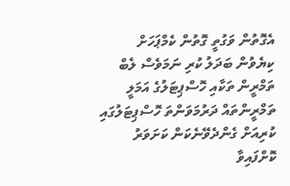އެގޮތުން ވަގުތީ ގޮތުން ކެމްޕަހަށް ކިޔެވުން ބަދަލު ކުރި ނަމަވެސް ލެބް ތަމްރީން ތަކާއި ހޮސްޕިޓަލުގެ އަމަލީ ތަމްރީންތައް ދަރުމަވަންތަ ހޮސްޕިޓަލުގައި ކުރިއަށް ގެންދެވޭނެކަން ކަށަވަރު ކޮށްފައިވާ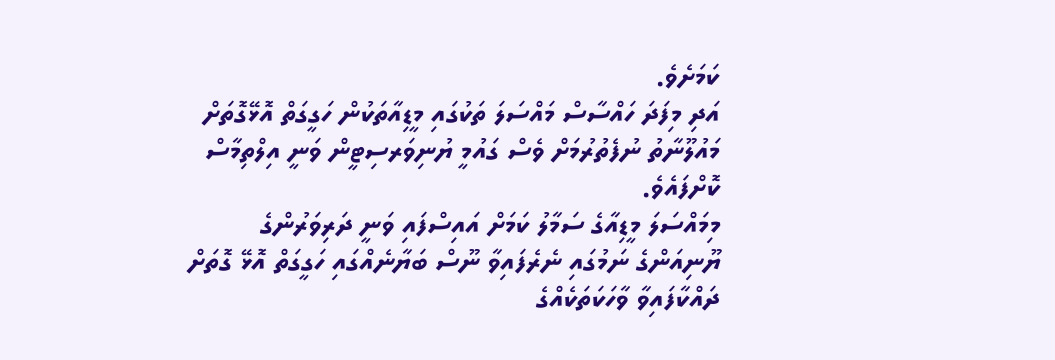ކަމަށެވެ.
އަދި މިފަދަ ހައްސާސް މައްސަލަ ތަކުގައި މީޑިއާތަކުން ހަގީގަތް އޮޅޭގޮތަށް މައުލޫނާތު ނުފެތުރުމަށް ވެސް ގައުމީ ޔުނިވަރސިޓީން ވަނީ އިލްތިމާސް ކޮށްފައެވެ.
މިމައްސަލަ މީޑިއާގެ ސަމާލު ކަމަށް އައިސްފައި ވަނީ ދަރިވަރުންގެ ޔޫނިއަންގެ ނަމުގައި ނެރެފައިވާ ނޫސް ބަޔާނެއްގައި ހަގީގަތް އޮޅޭ ގޮތަށް ދައްކާފައިވާ ވާހަކަތަކެއްގެ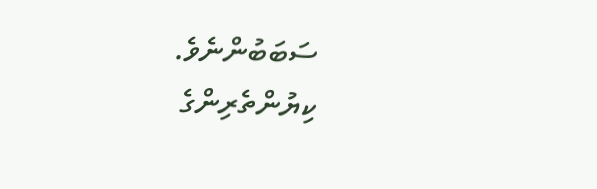ސަބަބުންނެވެ.
ކިޔުންތެރިންގެ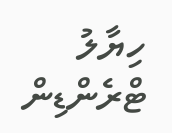ހިޔާލު
ޓްރެންޑިން